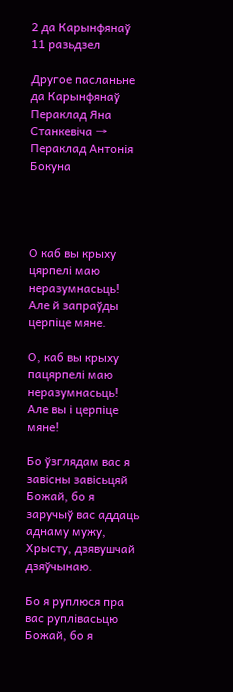2 да Карынфянаў 11 разьдзел

Другое пасланьне да Карынфянаў
Пераклад Яна Станкевіча → Пераклад Антонія Бокуна




О каб вы крыху цярпелі маю неразумнасьць! Але й запраўды церпіце мяне.

О, каб вы крыху пацярпелі маю неразумнасьць! Але вы і церпіце мяне!

Бо ўзглядам вас я завісны завісьцяй Божай, бо я заручыў вас аддаць аднаму мужу, Хрысту, дзявушчай дзяўчынаю.

Бо я руплюся пра вас руплівасьцю Божай, бо я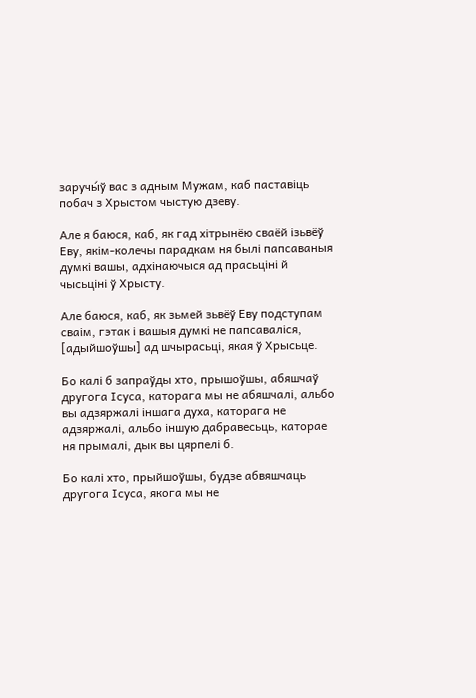заручы́ў вас з адным Мужам, каб паставіць побач з Хрыстом чыстую дзеву.

Але я баюся, каб, як гад хітрынёю сваёй ізьвёў Еву, якім-колечы парадкам ня былі папсаваныя думкі вашы, адхінаючыся ад прасьціні й чысьціні ў Хрысту.

Але баюся, каб, як зьмей зьвёў Еву подступам сваім, гэтак і вашыя думкі не папсаваліся, [адыйшоўшы] ад шчырасьці, якая ў Хрысьце.

Бо калі б запраўды хто, прышоўшы, абяшчаў другога Ісуса, каторага мы не абяшчалі, альбо вы адзяржалі іншага духа, каторага не адзяржалі, альбо іншую дабравесьць, каторае ня прымалі, дык вы цярпелі б.

Бо калі хто, прыйшоўшы, будзе абвяшчаць другога Ісуса, якога мы не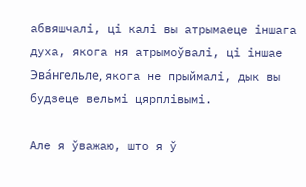абвяшчалі, ці калі вы атрымаеце іншага духа, якога ня атрымоўвалі, ці іншае Эва́нгельле, якога не прыймалі, дык вы будзеце вельмі цярплівымі.

Але я ўважаю, што я ў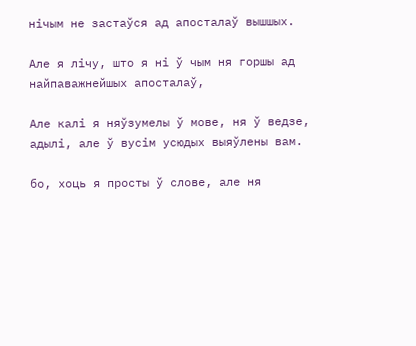нічым не застаўся ад апосталаў вышшых.

Але я лічу, што я ні ў чым ня горшы ад найпаважнейшых апосталаў,

Але калі я няўзумелы ў мове, ня ў ведзе, адылі, але ў вусім усюдых выяўлены вам.

бо, хоць я просты ў слове, але ня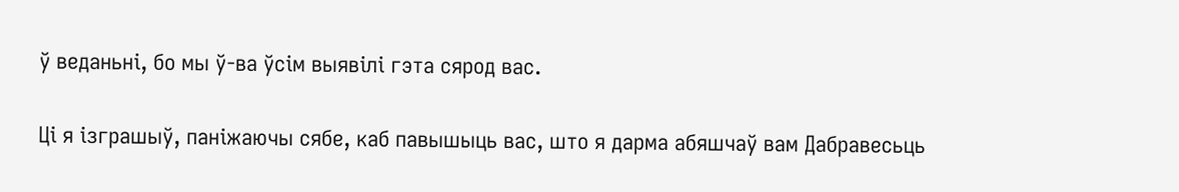ў веданьні, бо мы ў-ва ўсім выявілі гэта сярод вас.

Ці я ізграшыў, паніжаючы сябе, каб павышыць вас, што я дарма абяшчаў вам Дабравесьць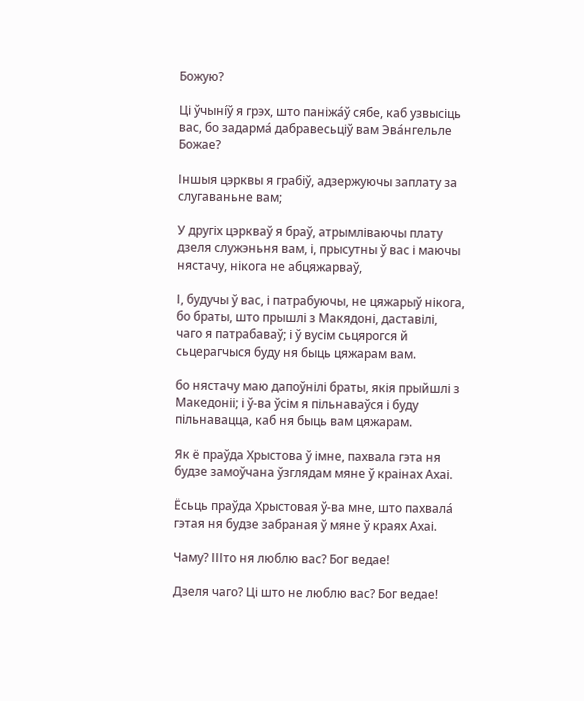Божую?

Ці ўчыні́ў я грэх, што паніжа́ў сябе, каб узвысіць вас, бо задарма́ дабравесьціў вам Эва́нгельле Божае?

Іншыя цэрквы я грабіў, адзержуючы заплату за слугаваньне вам;

У другіх цэркваў я браў, атрымліваючы плату дзеля служэньня вам, і, прысутны ў вас і маючы нястачу, нікога не абцяжарваў,

І, будучы ў вас, і патрабуючы, не цяжарыў нікога, бо браты, што прышлі з Макядоні, даставілі, чаго я патрабаваў; і ў вусім сьцярогся й сьцерагчыся буду ня быць цяжарам вам.

бо нястачу маю дапоўнілі браты, якія прыйшлі з Македоніі; і ў-ва ўсім я пільнаваўся і буду пільнавацца, каб ня быць вам цяжарам.

Як ё праўда Хрыстова ў імне, пахвала гэта ня будзе замоўчана ўзглядам мяне ў краінах Ахаі.

Ёсьць праўда Хрыстовая ў-ва мне, што пахвала́ гэтая ня будзе забраная ў мяне ў краях Ахаі.

Чаму? ІІІто ня люблю вас? Бог ведае!

Дзеля чаго? Ці што не люблю вас? Бог ведае!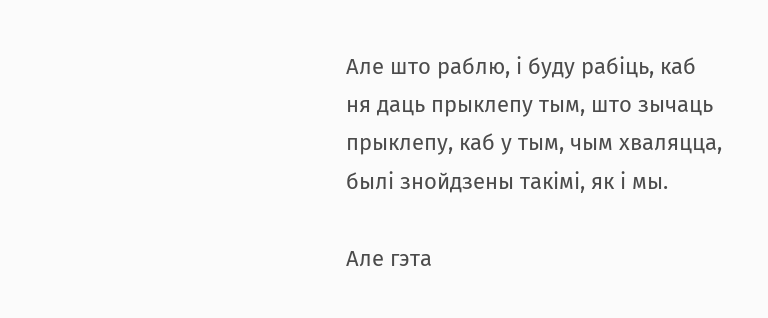Але што раблю, і буду рабіць, каб ня даць прыклепу тым, што зычаць прыклепу, каб у тым, чым хваляцца, былі знойдзены такімі, як і мы.

Але гэта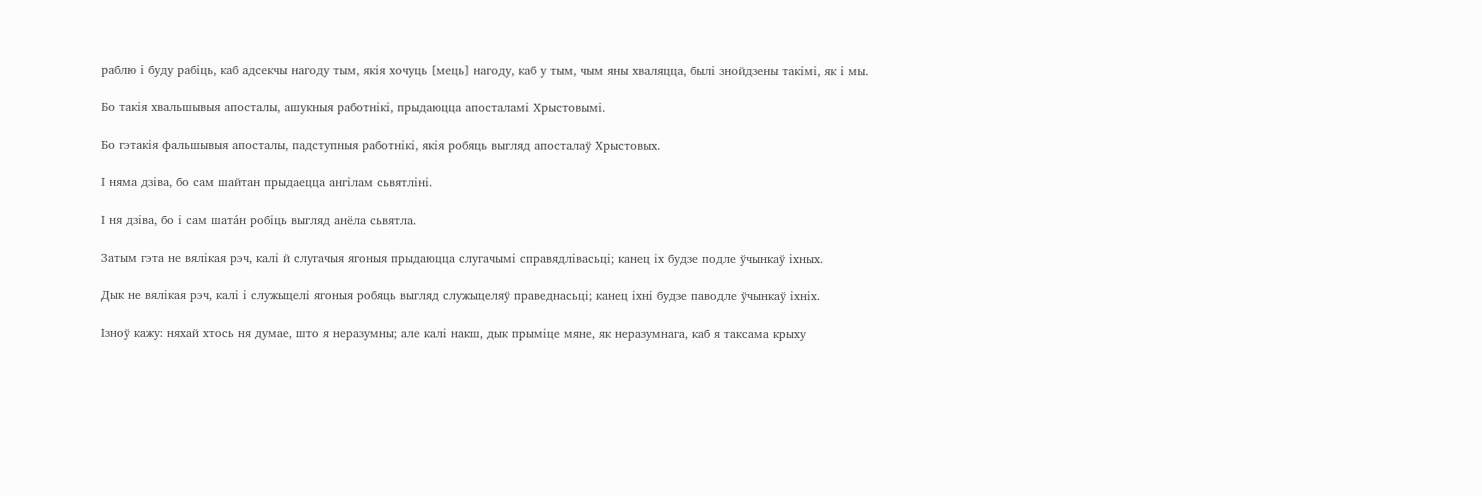раблю і буду рабіць, каб адсекчы нагоду тым, якія хочуць [мець] нагоду, каб у тым, чым яны хваляцца, былі знойдзены такімі, як і мы.

Бо такія хвальшывыя апосталы, ашукныя работнікі, прыдаюцца апосталамі Хрыстовымі.

Бо гэтакія фальшывыя апосталы, падступныя работнікі, якія робяць выгляд апосталаў Хрыстовых.

І няма дзіва, бо сам шайтан прыдаецца ангілам сьвятліні.

І ня дзіва, бо і сам шата́н робіць выгляд анёла сьвятла.

Затым гэта не вялікая рэч, калі й слугачыя ягоныя прыдаюцца слугачымі справядлівасьці; канец іх будзе подле ўчынкаў іхных.

Дык не вялікая рэч, калі і служыцелі ягоныя робяць выгляд служыцеляў праведнасьці; канец іхні будзе паводле ўчынкаў іхніх.

Ізноў кажу: няхай хтось ня думае, што я неразумны; але калі накш, дык прыміце мяне, як неразумнага, каб я таксама крыху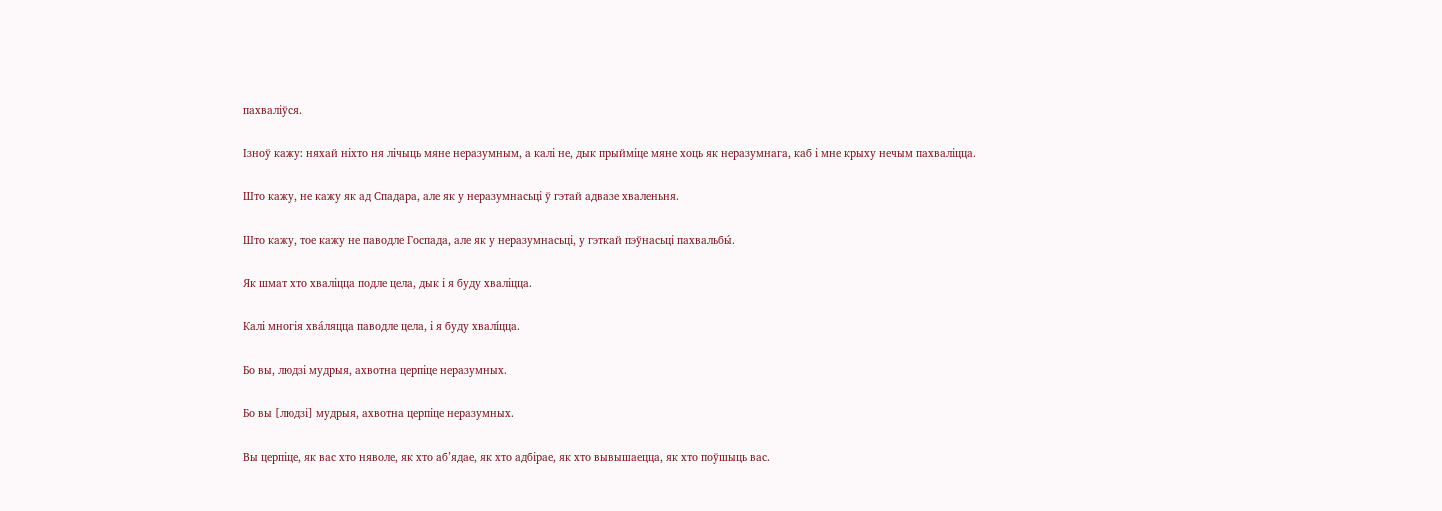пахваліўся.

Ізноў кажу: няхай ніхто ня лічыць мяне неразумным, а калі не, дык прыйміце мяне хоць як неразумнага, каб і мне крыху нечым пахваліцца.

Што кажу, не кажу як ад Спадара, але як у неразумнасьці ў гэтай адвазе хваленьня.

Што кажу, тое кажу не паводле Госпада, але як у неразумнасьці, у гэткай пэўнасьці пахвальбы́.

Як шмат хто хваліцца подле цела, дык і я буду хваліцца.

Калі многія хва́ляцца паводле цела, і я буду хвалі́цца.

Бо вы, людзі мудрыя, ахвотна церпіце неразумных.

Бо вы [людзі] мудрыя, ахвотна церпіце неразумных.

Вы церпіце, як вас хто няволе, як хто аб’ядае, як хто адбірае, як хто вывышаецца, як хто поўшыць вас.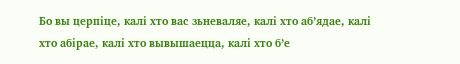Бо вы церпіце, калі хто вас зьневаляе, калі хто аб’ядае, калі хто абірае, калі хто вывышаецца, калі хто б’е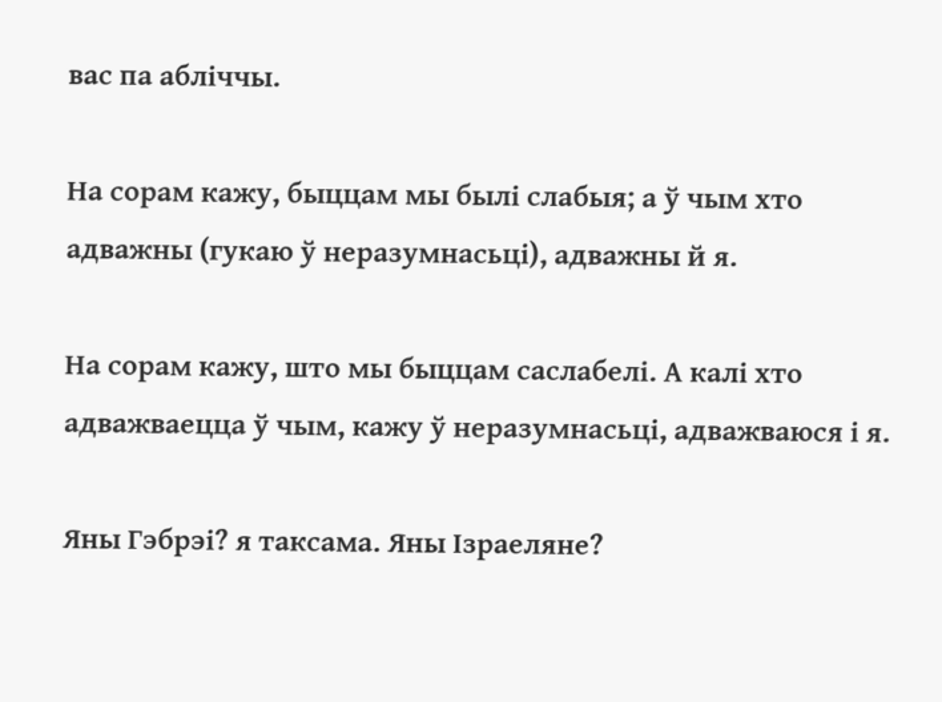вас па абліччы.

На сорам кажу, быццам мы былі слабыя; а ў чым хто адважны (гукаю ў неразумнасьці), адважны й я.

На сорам кажу, што мы быццам саслабелі. А калі хто адважваецца ў чым, кажу ў неразумнасьці, адважваюся і я.

Яны Гэбрэі? я таксама. Яны Ізраеляне?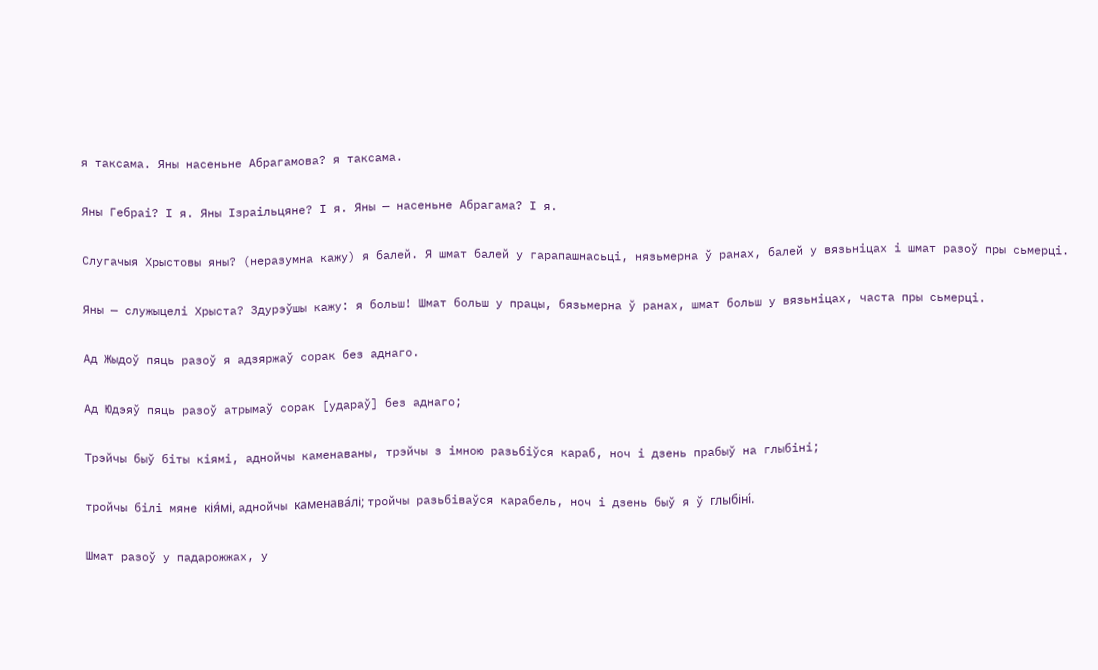я таксама. Яны насеньне Абрагамова? я таксама.

Яны Гебраі? І я. Яны Ізраільцяне? І я. Яны — насеньне Абрагама? І я.

Слугачыя Хрыстовы яны? (неразумна кажу) я балей. Я шмат балей у гарапашнасьці, нязьмерна ў ранах, балей у вязьніцах і шмат разоў пры сьмерці.

Яны — служыцелі Хрыста? Здурэўшы кажу: я больш! Шмат больш у працы, бязьмерна ў ранах, шмат больш у вязьніцах, часта пры сьмерці.

Ад Жыдоў пяць разоў я адзяржаў сорак без аднаго.

Ад Юдэяў пяць разоў атрымаў сорак [удараў] без аднаго;

Трэйчы быў біты кіямі, аднойчы каменаваны, трэйчы з імною разьбіўся караб, ноч і дзень прабыў на глыбіні;

тройчы білі мяне кія́мі, аднойчы каменава́лі; тройчы разьбіваўся карабель, ноч і дзень быў я ў глыбіні́.

Шмат разоў у падарожжах, у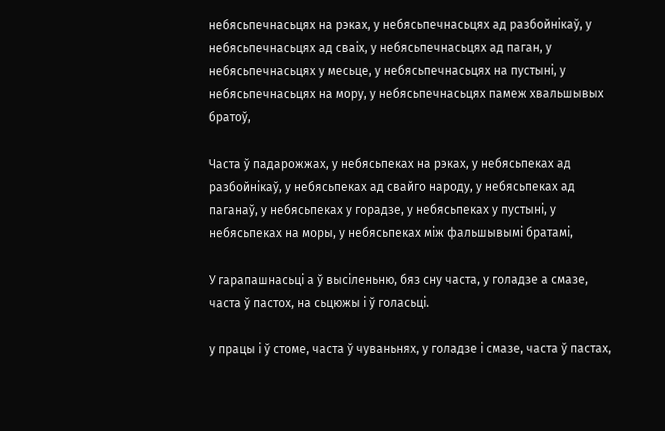небясьпечнасьцях на рэках, у небясьпечнасьцях ад разбойнікаў, у небясьпечнасьцях ад сваіх, у небясьпечнасьцях ад паган, у небясьпечнасьцях у месьце, у небясьпечнасьцях на пустыні, у небясьпечнасьцях на мору, у небясьпечнасьцях памеж хвальшывых братоў,

Часта ў падарожжах, у небясьпеках на рэках, у небясьпеках ад разбойнікаў, у небясьпеках ад свайго народу, у небясьпеках ад паганаў, у небясьпеках у горадзе, у небясьпеках у пустыні, у небясьпеках на моры, у небясьпеках між фальшывымі братамі,

У гарапашнасьці а ў высіленьню, бяз сну часта, у голадзе а смазе, часта ў пастох, на сьцюжы і ў голасьці.

у працы і ў стоме, часта ў чуваньнях, у голадзе і смазе, часта ў пастах,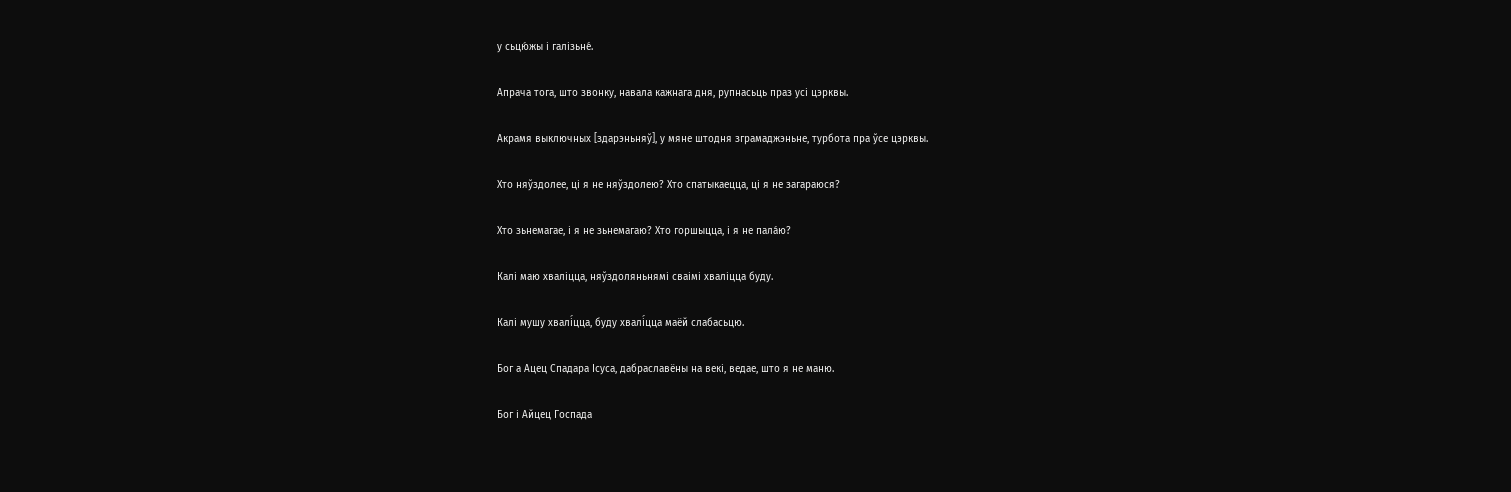у сьцю́жы і галізьне́.

Апрача тога, што звонку, навала кажнага дня, рупнасьць праз усі цэрквы.

Акрамя выключных [здарэньняў], у мяне штодня зграмаджэньне, турбота пра ўсе цэрквы.

Хто няўздолее, ці я не няўздолею? Хто спатыкаецца, ці я не загараюся?

Хто зьнемагае, і я не зьнемагаю? Хто горшыцца, і я не пала́ю?

Калі маю хваліцца, няўздоляньнямі сваімі хваліцца буду.

Калі мушу хвалі́цца, буду хвалі́цца маёй слабасьцю.

Бог а Ацец Спадара Ісуса, дабраславёны на векі, ведае, што я не маню.

Бог і Айцец Госпада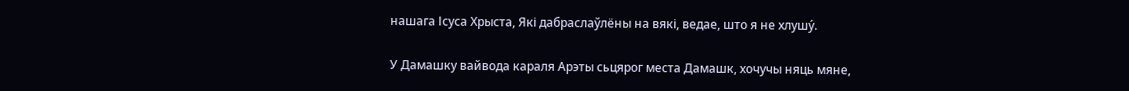нашага Ісуса Хрыста, Які дабраслаўлёны на вякі, ведае, што я не хлушу́.

У Дамашку вайвода караля Арэты сьцярог места Дамашк, хочучы няць мяне,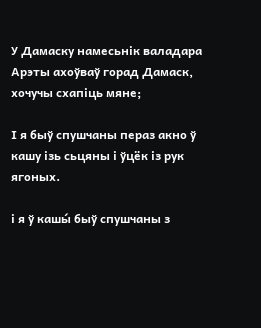У Дамаску намесьнік валадара Арэты ахоўваў горад Дамаск, хочучы схапіць мяне;

І я быў спушчаны пераз акно ў кашу ізь сьцяны і ўцёк із рук ягоных.

і я ў кашы́ быў спушчаны з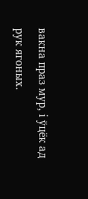вакна праз мур, і ўцёк ад рук ягоных.